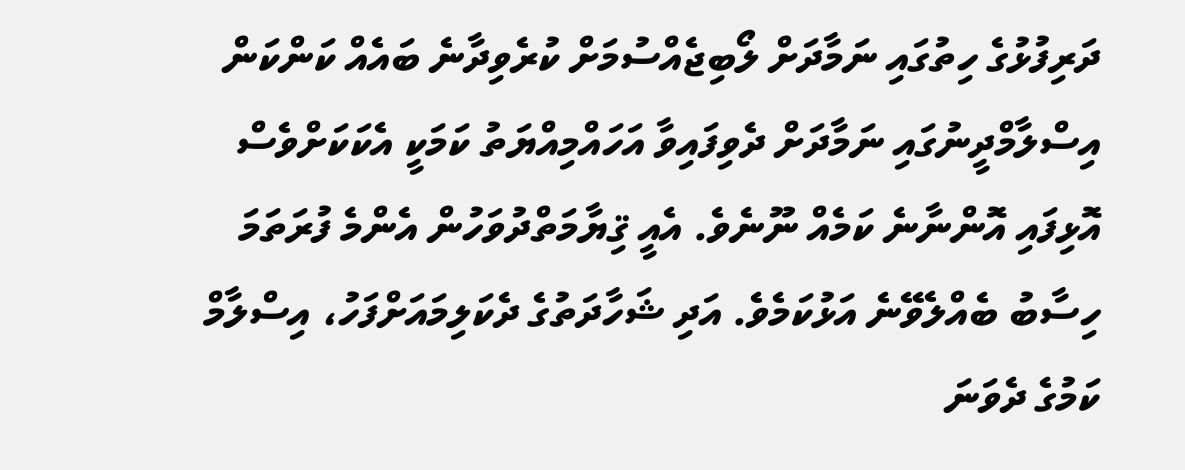ދަރިފުޅުގެ ހިތުގައި ނަމާދަށް ލޯބިޖެއްސުމަށް ކުރެވިދާނެ ބައެއް ކަންކަން
އިސްލާމްދީނުގައި ނަމާދަށް ދެވިފައިވާ އަހައްމިއްޔަތު ކަމަކީ އެކަކަށްވެސް އޮޅިފައި އޮންނާނެ ކަމެއް ނޫނެވެ. އެއީ ޤިޔާމަތްދުވަހުން އެންމެ ފުރަތަމަ ހިސާބު ބެއްލެވޭނެ އަޅުކަމެވެ. އަދި ޝަހާދަތުގެ ދެކަލިމައަށްފަހު، އިސްލާމް ކަމުގެ ދެވަނަ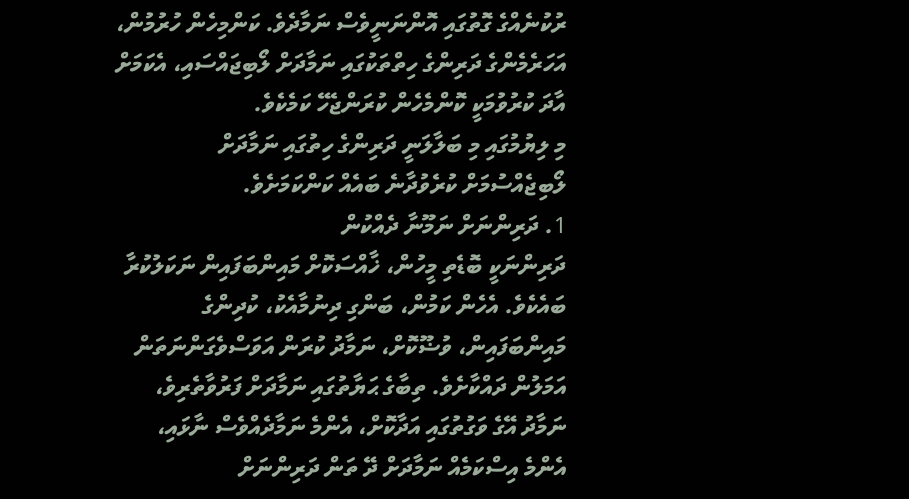ރުކުނެއްގެ ގޮތުގައި އޮންނަނީވެސް ނަމާދެވެ. ކަންމިހެން ހުރުމުން، އަހަރެމެންގެ ދަރިންގެ ހިތްތަކުގައި ނަމާދަށް ލޯބިޖައްސައި، އެކަމަށް އާދަ ކުރުވުމަކީ ކޮންމެހެން ކުރަންޖެހޭ ކަމެކެވެ.
މި ލިޔުމުގައި މި ބަލާލަނީ ދަރިންގެ ހިތުގައި ނަމާދަށް ލޯބިޖެއްސުމަށް ކުރެވުދާނެ ބައެއް ކަންކަމަށެވެ.
1. ދަރިންނަށް ނަމޫނާ ދެއްކުން
ދަރިންނަކީ ބޮޑެތި މީހުން، ޚާއްސަކޮށް މައިންބަފައިން ނަކަލުކުރާ ބައެކެވެ. އެހެން ކަމުން، ބަންގި ދިނުމާއެކު، ކުދިންގެ މައިންބަފައިން، ވުޟޫކޮށް، ނަމާދު ކުރަން އަވަސްވެގަންނަތަން އަމަލުން ދައްކާށެވެ. ތިބާގެ ޙަޔާތުގައި ނަމާދަށް ފަރުވާތެރިވެ، ނަމާދު އޭގެ ވަގުތުގައި އަދާކޮށް، އެންމެ ނަމާދެއްވެސް ނާޅައި، އެންމެ އިސްކަމެއް ނަމާދަށް ދޭ ތަން ދަރިންނަށް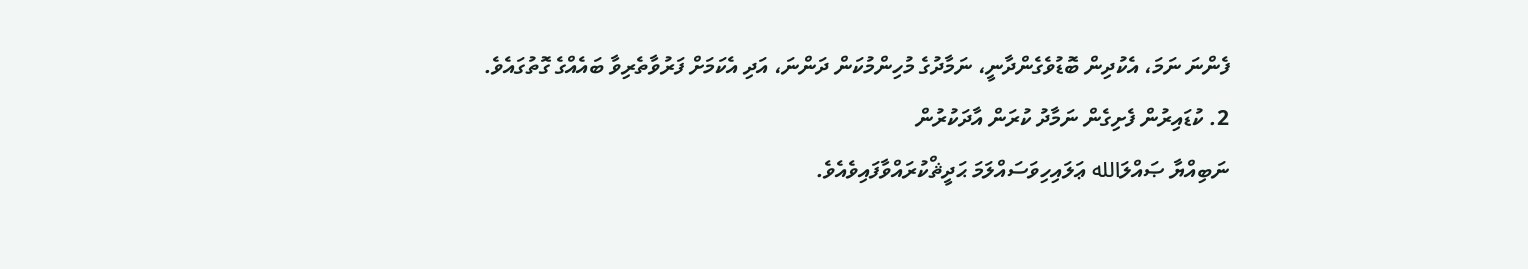ފެންނަ ނަމަ، އެކުދިން ބޮޑުވެގެންދާނީ، ނަމާދުގެ މުހިންމުކަން ދަންނަ، އަދި އެކަމަށް ފަރުވާތެރިވާ ބައެއްގެ ގޮތުގައެވެ.
2. ކުޑައިރުން ފެށިގެން ނަމާދު ކުރަން އާދަކުރުން
ނަބިއްޔާ ޞައްލަالله ޢަލައިހިވަސައްލަމަ ޙަދީޘްކުރައްވާފައިވެއެވެ.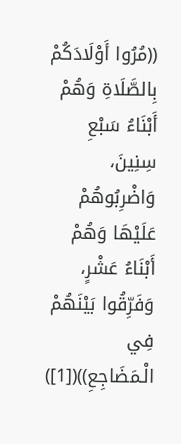((مُرُوا أَوْلَادَكُمْ بِالصَّلَاةِ وَهُمْ أَبْنَاءُ سَبْعِ سِنِينَ، وَاضْرِبُوهُمْ عَلَيْهَا وَهُمْ أَبْنَاءُ عَشْرٍ، وَفَرِّقُوا بَيْنَهُمْ فِي الْـمَضَاجِعِ))([1])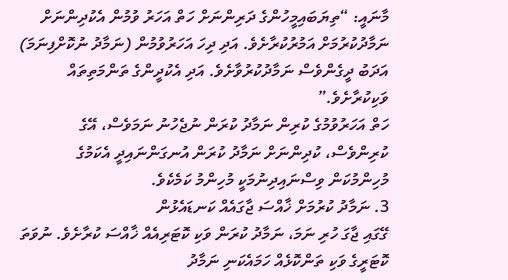މާނައީ: “ތިޔަބައިމީހުންގެ ދަރިންނަށް ހަތް އަހަރު ވުމުން އެކުދިންނަށް ނަމާދުކުރުމަށް އަމުރުކުރާށެވެ. އަދި ދިހަ އަހަރުވުމުން (ނަމާދު ނުކޮށްފިނަމަ) އަދަބު ދީގެންވެސް ނަމާދުކުރުވާށެވެ. އަދި އެކުދީންގެ ތަންމަތިތައް ވަކިކުރާށެވެ.”
ހަތް އަހަރުވުމުގެ ކުރިން ނަމާދު ކުރަން ނުޖެހުނު ނަމަވެސް، އޭގެ ކުރިންވެސް، ކުދިންނަށް ނަމާދު ކުރަން އުނގަންނައިދީ އެކަމުގެ މުހިންމުކަން ވިސްނައިދިނުމަކީ މުހިންމު ކަމެކެވެ.
3. ނަމާދު ކުރުމަށް ޚާއްސަ ޖާގައެއް ކަނޑައެޅުން
ގޭގައި ޖާގަ ހުރި ނަމަ، ނަމާދު ކުރަން ވަކި ކޮޓަރިއެއް ޚާއްސަ ކުރާށެވެ. ނުވަތަ ކޮޓަރީގެ ވަކި ތަންކޮޅެއް ހަމައެކަނި ނަމާދު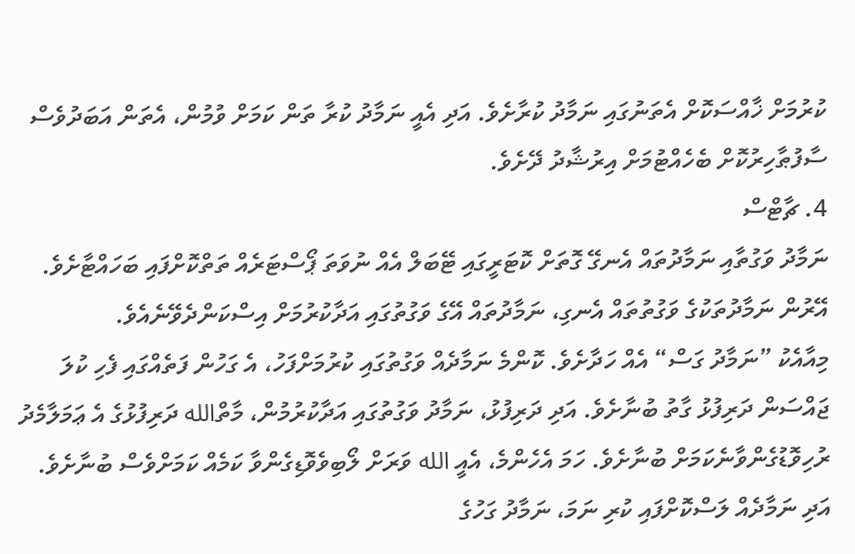ކުރުމަށް ޚާއްސަކޮށް އެތަނުގައި ނަމާދު ކުރާށެވެ. އަދި އެއީ ނަމާދު ކުރާ ތަން ކަމަށް ވުމުން، އެތަން އަބަދުވެސް ސާފުޠާހިރުކޮށް ބެހެއްޓުމަށް އިރުޝާދު ދޭށެވެ.
4. ޗާޓްސް
ނަމާދު ވަގުތާއި ނަމާދުތައް އެނގޭ ގޮތަށް ކޮޓަރީގައި ޓޭބަލް އެއް ނުވަތަ ޕޯސްޓަރެއް ތަތްކޮށްފައި ބަހައްޓާށެވެ. އޭރުން ނަމާދުތަކުގެ ވަގުތުތައް އެނގި، ނަމާދުތައް އޭގެ ވަގުތުގައި އަދާކުރުމަށް އިސްކަންދެވޭނެއެވެ.
މިއާއެކު ”ނަމާދު ގަސް“ އެއް ހަދާށެވެ. ކޮންމެ ނަމާދެއް ވަގުތުގައި ކުރުމަށްފަހު، އެ ގަހުން ފަތެއްގައި ފެހި ކުލަ ޖައްސަން ދަރިފުޅު ގާތު ބުނާށެވެ. އަދި ދަރިފުޅު، ނަމާދު ވަގުތުގައި އަދާކުރުމުން، މާތްالله ދަރިފުޅުގެ އެ ޢަމަލާމެދު ރުހިވޮޑުގެންވާނެކަމަށް ބުނާށެވެ. ހަމަ އެހެންމެ، އެއީ الله ވަރަށް ލޯބިވެވޮޑިގެންވާ ކަމެއް ކަމަށްވެސް ބުނާށެވެ.
އަދި ނަމާދެއް ލަސްކޮށްފައި ކުރި ނަމަ، ނަމާދު ގަހުގެ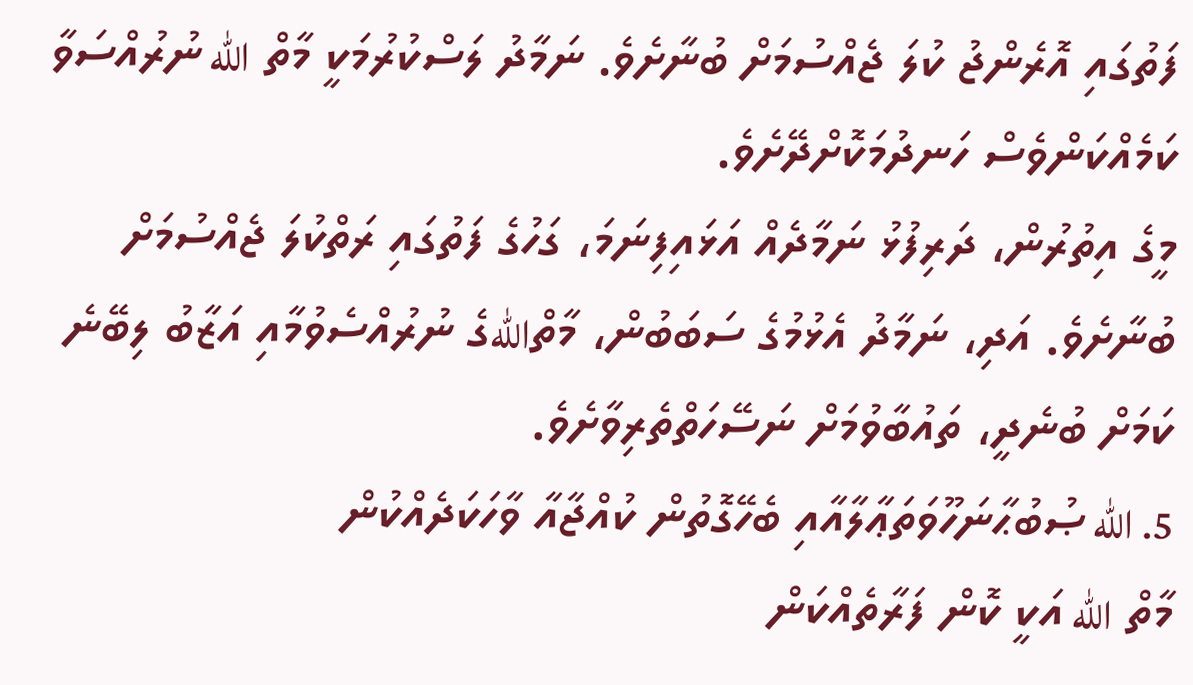ފަތުގައި އޮރެންޖު ކުލަ ޖެއްސުމަށް ބުނާށެވެ. ނަމާދު ލަސްކުރުމަކީ މާތް الله ނުރުއްސަވާ ކަމެއްކަންވެސް ހަނދުމަކޮށްދޭށެވެ.
މީގެ އިތުރުން، ދަރިފުޅު ނަމާދެއް އަޅައިފިނަމަ، ގަހުގެ ފަތުގައި ރަތްކުލަ ޖެއްސުމަށް ބުނާށެވެ. އަދި، ނަމާދު އެޅުމުގެ ސަބަބުން، މާތްاللهގެ ނުރުއްސެވުމާއި އަޒާބު ލިބޭނެ ކަމަށް ބުނެދީ، ތައުބާވުމަށް ނަސޭހަތްތެރިވާށެވެ.
5. الله ޞުބުޙާނަހޫވަތަޢާލާއާއި ބެހޭގޮތުން ކުއްޖާއާ ވާހަކަދެއްކުން
މާތް الله އަކީ ކޮން ފަރާތެއްކަން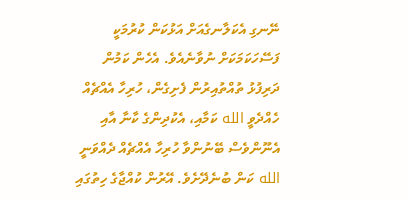ނޭނގި އެކަލާނގެއަށް އަޅުކަން ކުރުމަކީ ފަސޭހަކަމަކަށް ނުވާނެއެވެ. އެހެން ކަމުން ދަރިފުޅު ތުއްތުއިރުން ފެށިގެން، ހުރިހާ އެއްޗެއް ހެއްދެވީ الله ކަމާއި، އެކުދިންގެ ކާނާ އާއި އެނޫންވެސް ބޭނުންވާ ހުރިހާ އެއްޗެއް ދެއްވަނީ الله ކަން ބުނެދޭށެވެ. އޭރުން ކުއްޖާގެ ހިތުގައި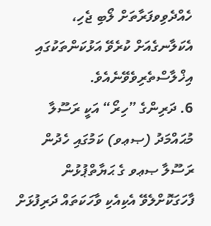ހެއްދެވިވފަރާތަށް ލޯބި ޖެހި، އެކަލާނގެއަށް ކުރެވޭ އަޅުކަންތަކުގައި އިޚްލާސްތެރިވެވޭނެއެވެ.
6. ދަރިންގެ ”ހިރޯ“ އަކީ ރަސޫލާ މުޙައްމަދު (ޞޢވ) ކަމުގައި ހެދުން
ރަސޫލާ ޞޢވ ގެ ޙަޔާތްޕުޅުން ފާހަގަކޮށްލެވޭ އެކިއެކި ވާހަކަތައް ދަރިފުޅަށް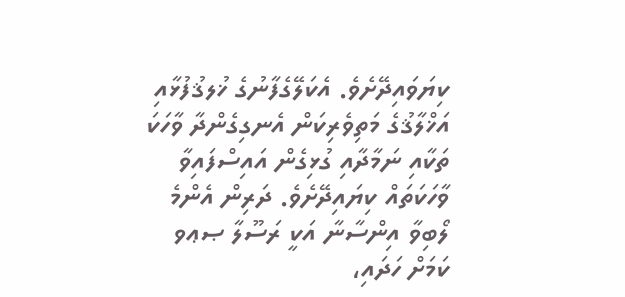ކިޔަވައިދޭށެވެ. އެކަލޭގެފާނުގެ ޚުލޤުފުޅާއި އަޚްލާޤުގެ މަތިވެރިކަން އެނގިގެންދާ ވާހަކަ ތަކާއި ނަމާދާއި ގުޅިގެން އައިސްފައިވާ ވާހަކަތައް ކިޔައިދޭށެވެ. ދަރިން އެންމެ ލޯބިވާ އިންސާނާ އަކީ ރަސޫލާ ޞޢވ ކަމަށް ހަދައި،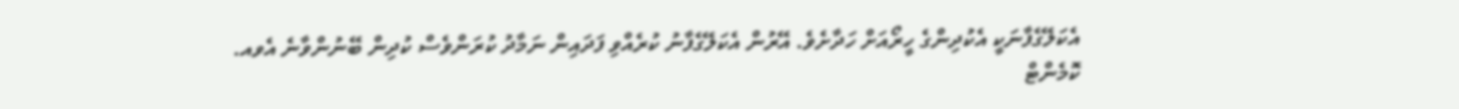އެކަލޭގެފާނަކީ އެކުދިންގެ ހީރޯއަށް ހަދާށެވެ. އޭރުން އެކަލޭގެފާނު ކުރެއްވި ފަދައިން ނަމާދު ކުރަންވެސް ކުދިން ބޭނުންވާނެ އެވއ.
ކޮމެންޓް